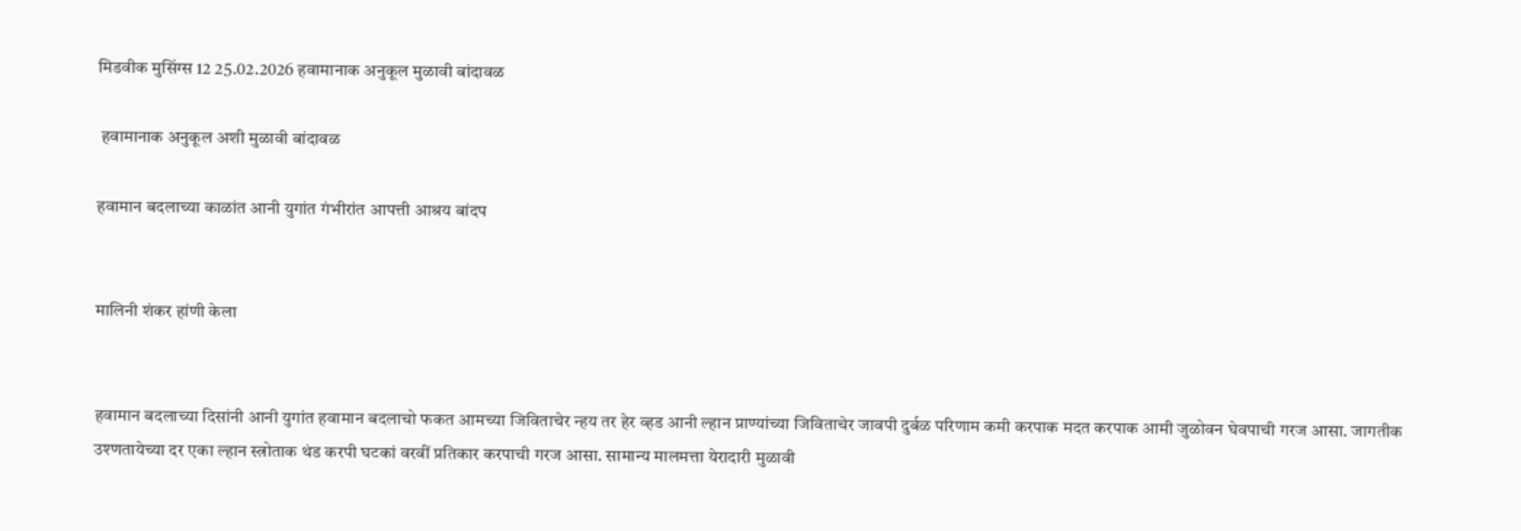मिडवीक मुसिंग्स 12 25.02.2026 हवामानाक अनुकूल मुळावी बांदावळ

 हवामानाक अनुकूल अशी मुळावी बांदावळ

हवामान बदलाच्या काळांत आनी युगांत गंभीरांत आपत्ती आश्रय बांदप


मालिनी शंकर हांणी केला


हवामान बदलाच्या दिसांनी आनी युगांत हवामान बदलाचो फकत आमच्या जिविताचेर न्हय तर हेर व्हड आनी ल्हान प्राण्यांच्या जिविताचेर जावपी दुर्बळ परिणाम कमी करपाक मदत करपाक आमी जुळोवन घेवपाची गरज आसा. जागतीक उश्णतायेच्या दर एका ल्हान स्त्रोताक थंड करपी घटकां वरवीं प्रतिकार करपाची गरज आसा. सामान्य मालमत्ता येरादारी मुळावी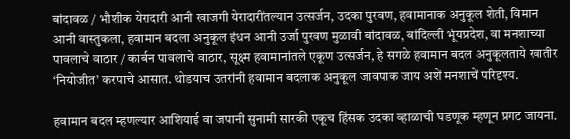बांदावळ / भौशीक येरादारी आनी खाजगी येरादारींतल्यान उत्सर्जन, उदका पुरवण, हवामानाक अनुकूल शेती, विमान आनी वास्तुकला, हवामान बदला अनुकूल इंधन आनी उर्जा पुरवण मुळावी बांदावळ, बांदिल्ली भूंयप्रदेश, वा मनशाच्या पावलाचे वाठार / कार्बन पावलाचे वाठार, सूक्ष्म हवामानांतले एकूण उत्सर्जन, हे सगळे हवामान बदल अनुकूलताये खातीर ‘नियोजीत’ करपाचे आसात. थोडयाच उतरांनी हवामान बदलाक अनुकूल जावपाक जाय अशें मनशाचें परिदृश्य.

हवामान बदल म्हणल्यार आशियाई वा जपानी सुनामी सारकी एकूच हिंसक उदका व्हाळाची घडणूक म्हणून प्रगट जायना.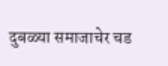दुबळ्या समाजाचेर चड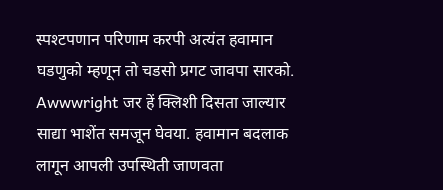स्पश्टपणान परिणाम करपी अत्यंत हवामान घडणुको म्हणून तो चडसो प्रगट जावपा सारको. Awwwright जर हें क्लिशी दिसता जाल्यार साद्या भाशेंत समजून घेवया. हवामान बदलाक लागून आपली उपस्थिती जाणवता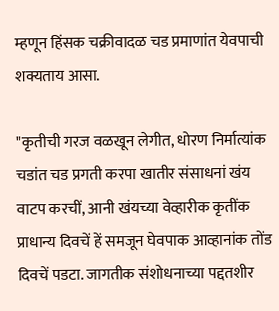म्हणून हिंसक चक्रीवादळ चड प्रमाणांत येवपाची शक्यताय आसा.

"कृतीची गरज वळखून लेगीत, धोरण निर्मात्यांक चडांत चड प्रगती करपा खातीर संसाधनां खंय वाटप करचीं, आनी खंयच्या वेव्हारीक कृतींक प्राधान्य दिवचें हें समजून घेवपाक आव्हानांक तोंड दिवचें पडटा. जागतीक संशोधनाच्या पद्दतशीर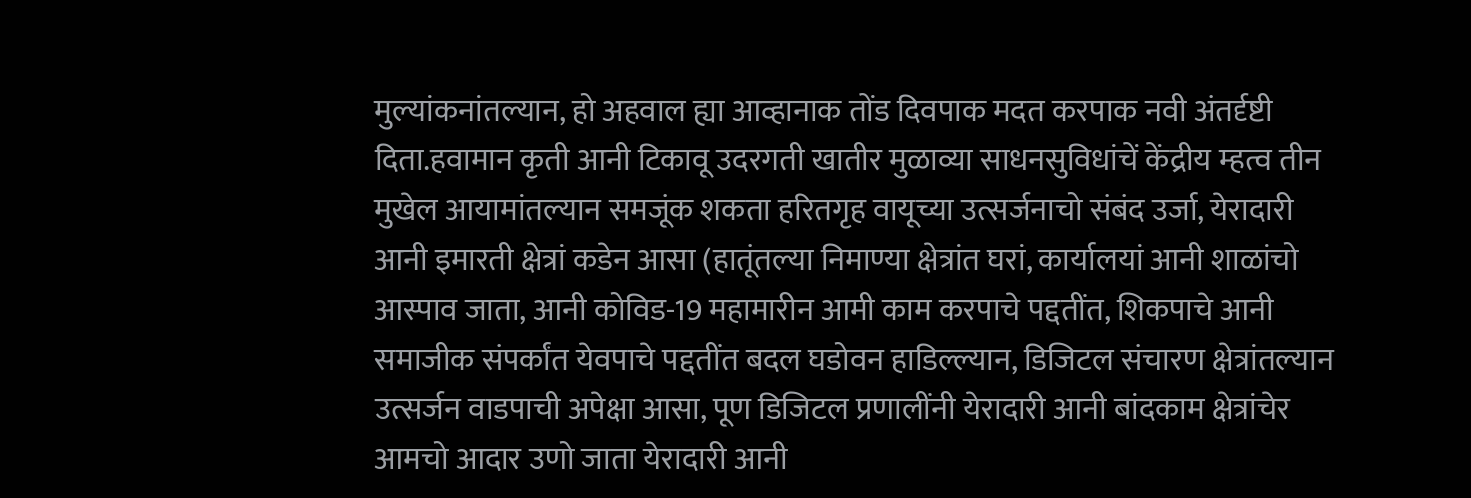मुल्यांकनांतल्यान, हो अहवाल ह्या आव्हानाक तोंड दिवपाक मदत करपाक नवी अंतर्दृष्टी दिता.हवामान कृती आनी टिकावू उदरगती खातीर मुळाव्या साधनसुविधांचें केंद्रीय म्हत्व तीन मुखेल आयामांतल्यान समजूंक शकता हरितगृह वायूच्या उत्सर्जनाचो संबंद उर्जा, येरादारी आनी इमारती क्षेत्रां कडेन आसा (हातूंतल्या निमाण्या क्षेत्रांत घरां, कार्यालयां आनी शाळांचो आस्पाव जाता, आनी कोविड-19 महामारीन आमी काम करपाचे पद्दतींत, शिकपाचे आनी समाजीक संपर्कांत येवपाचे पद्दतींत बदल घडोवन हाडिल्ल्यान, डिजिटल संचारण क्षेत्रांतल्यान उत्सर्जन वाडपाची अपेक्षा आसा, पूण डिजिटल प्रणालींनी येरादारी आनी बांदकाम क्षेत्रांचेर आमचो आदार उणो जाता येरादारी आनी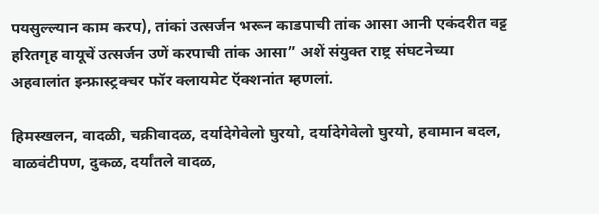पयसुल्ल्यान काम करप), तांकां उत्सर्जन भरून काडपाची तांक आसा आनी एकंदरीत वट्ट हरितगृह वायूचें उत्सर्जन उणें करपाची तांक आसा” अशें संयुक्त राष्ट्र संघटनेच्या अहवालांत इन्फ्रास्ट्रक्चर फॉर क्लायमेट ऍक्शनांत म्हणलां.

हिमस्खलन, वादळी, चक्रीवादळ, दर्यादेगेवेलो घुरयो, दर्यादेगेवेलो घुरयो, हवामान बदल, वाळवंटीपण, दुकळ, दर्यांतले वादळ,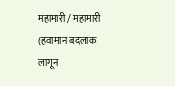महामारी / महामारी (हवामान बदलाक लागून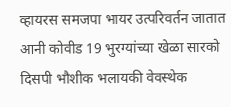व्हायरस समजपा भायर उत्परिवर्तन जातात आनी कोवीड 19 भुरग्यांच्या खेळा सारको दिसपी भौशीक भलायकी वेवस्थेक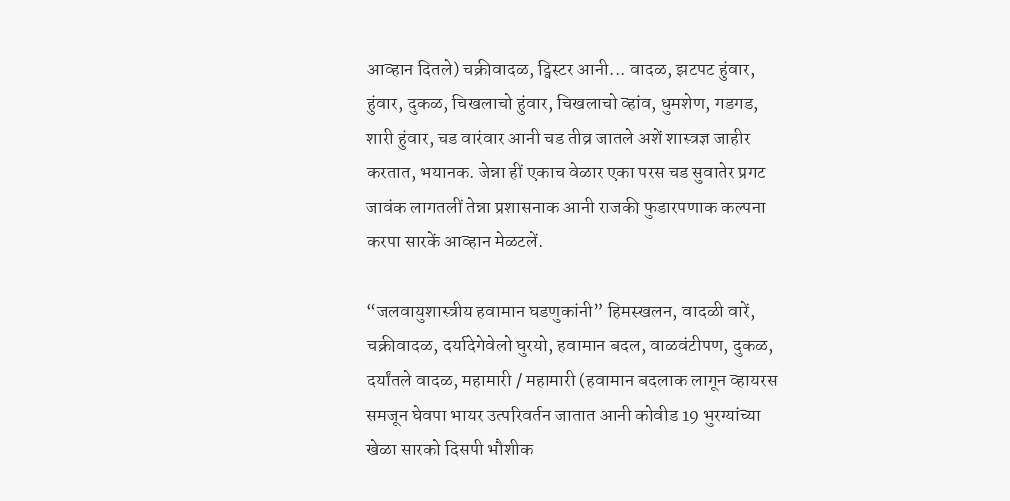आव्हान दितले) चक्रीवादळ, ट्विस्टर आनी... वादळ, झटपट हुंवार, हुंवार, दुकळ, चिखलाचो हुंवार, चिखलाचो व्हांव, धुमशेण, गडगड, शारी हुंवार, चड वारंवार आनी चड तीव्र जातले अशें शास्त्रज्ञ जाहीर करतात, भयानक. जेन्ना हीं एकाच वेळार एका परस चड सुवातेर प्रगट जावंक लागतलीं तेन्ना प्रशासनाक आनी राजकी फुडारपणाक कल्पना करपा सारकें आव्हान मेळटलें.

“जलवायुशास्त्रीय हवामान घडणुकांनी” हिमस्खलन, वादळी वारें, चक्रीवादळ, दर्यादेगेवेलो घुरयो, हवामान बदल, वाळवंटीपण, दुकळ, दर्यांतले वादळ, महामारी / महामारी (हवामान बदलाक लागून व्हायरस समजून घेवपा भायर उत्परिवर्तन जातात आनी कोवीड 19 भुरग्यांच्या खेळा सारको दिसपी भौशीक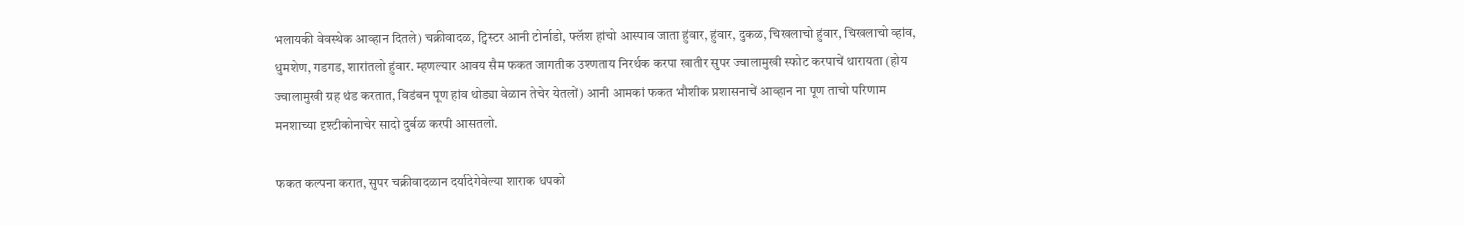भलायकी वेवस्थेक आव्हान दितले) चक्रीवादळ, ट्विस्टर आनी टोर्नाडो, फ्लॅश हांचो आस्पाव जाता हुंवार, हुंवार, दुकळ, चिखलाचो हुंवार, चिखलाचो व्हांव, धुमशेण, गडगड, शारांतलो हुंवार. म्हणल्यार आवय सैम फकत जागतीक उश्णताय निरर्थक करपा खातीर सुपर ज्वालामुखी स्फोट करपाचें थारायता (होय ज्वालामुखी ग्रह थंड करतात, विडंबन पूण हांव थोड्या वेळान तेचेर येतलों) आनी आमकां फकत भौशीक प्रशासनाचें आव्हान ना पूण ताचो परिणाम मनशाच्या दृश्टीकोनाचेर सादो दुर्बळ करपी आसतलो.

फकत कल्पना करात, सुपर चक्रीवादळान दर्यादेगेवेल्या शाराक धपको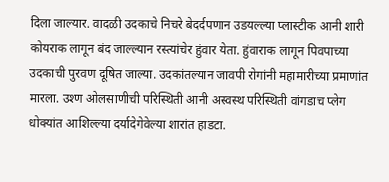दिला जाल्यार. वादळी उदकाचे निचरे बेदर्दपणान उडयल्ल्या प्लास्टीक आनी शारी कोयराक लागून बंद जाल्ल्यान रस्त्यांचेर हुंवार येता. हुंवाराक लागून पिवपाच्या उदकाची पुरवण दूषित जाल्या. उदकांतल्यान जावपी रोगांनी महामारीच्या प्रमाणांत मारला. उश्ण ओलसाणीची परिस्थिती आनी अस्वस्थ परिस्थिती वांगडाच प्लेग धोक्यांत आशिल्ल्या दर्यादेगेवेल्या शारांत हाडटा.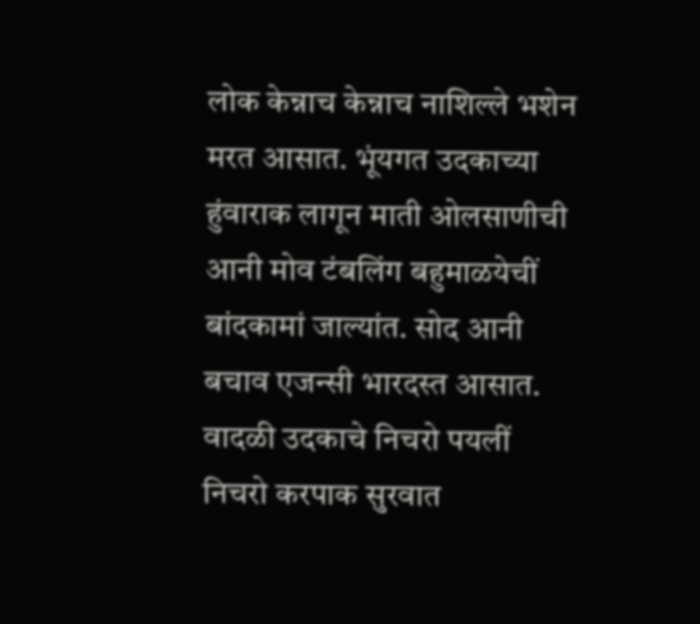लोक केन्नाच केन्नाच नाशिल्ले भशेन मरत आसात. भूंयगत उदकाच्या हुंवाराक लागून माती ओलसाणीची आनी मोव टंबलिंग बहुमाळयेचीं बांदकामां जाल्यांत. सोद आनी बचाव एजन्सी भारदस्त आसात. वादळी उदकाचे निचरो पयलीं निचरो करपाक सुरवात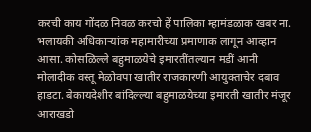करची काय गोंदळ निवळ करचो हें पालिका म्हामंडळाक खबर ना. भलायकी अधिकाऱ्यांक महामारीच्या प्रमाणाक लागून आव्हान आसा. कोसळिल्ले बहुमाळयेचे इमारतींतल्यान मडीं आनी मोलादीक वस्तू मेळोवपा खातीर राजकारणी आयुक्ताचेर दबाव हाडटा. बेकायदेशीर बांदिल्ल्या बहुमाळयेच्या इमारती खातीर मंजूर आराखडो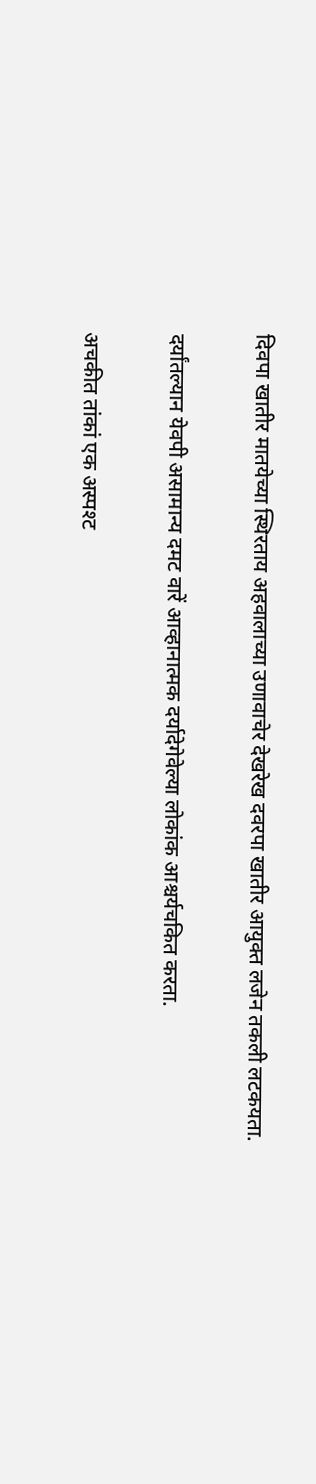दिवपा खातीर मातयेच्या स्थिरताय अहवालाच्या उणावाचेर देखरेख दवरपा खातीर आयुक्त लजेन तकली लटकयता.

दर्यांतल्यान येवपी असामान्य दमट वारें आव्हानात्मक दर्यादेगेवेल्या लोकांक आश्चर्यचकित करता.

अचकीत तांकां एक अस्पश्ट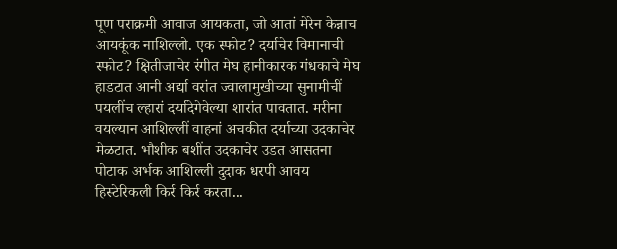पूण पराक्रमी आवाज आयकता, जो आतां मेरेन केन्नाच आयकूंक नाशिल्लो. एक स्फोट? दर्याचेर विमानाची स्फोट? क्षितीजाचेर रंगीत मेघ हानीकारक गंधकाचे मेघ हाडटात आनी अर्द्या वरांत ज्वालामुखीच्या सुनामीचीं पयलींच ल्हारां दर्यादेगेवेल्या शारांत पावतात. मरीना वयल्यान आशिल्लीं वाहनां अचकीत दर्याच्या उदकाचेर मेळटात. भौशीक बशींत उदकाचेर उडत आसतना पोटाक अर्भक आशिल्ली दुदाक धरपी आवय हिस्टेरिकली किर्र किर्र करता...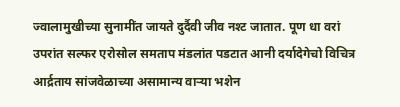ज्वालामुखीच्या सुनामींत जायते दुर्दैवी जीव नश्ट जातात. पूण धा वरां उपरांत सल्फर एरोसोल समताप मंडलांत पडटात आनी दर्यादेगेचो विचित्र आर्द्रताय सांजवेळाच्या असामान्य वाऱ्या भशेन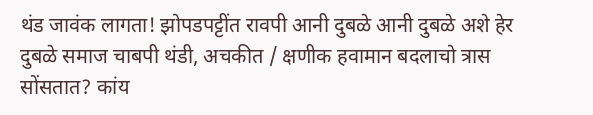थंड जावंक लागता! झोपडपट्टींत रावपी आनी दुबळे आनी दुबळे अशे हेर दुबळे समाज चाबपी थंडी, अचकीत / क्षणीक हवामान बदलाचो त्रास सोंसतात? कांय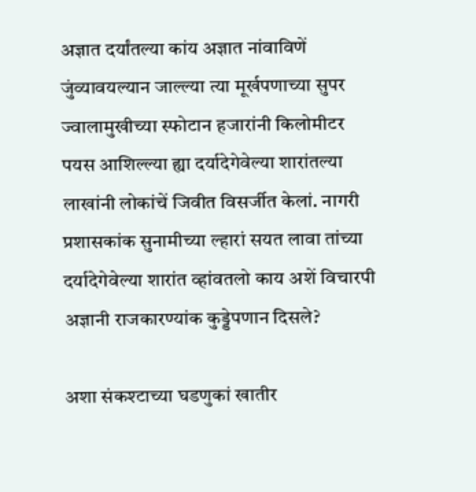अज्ञात दर्यांतल्या कांय अज्ञात नांवाविणें जुंव्यावयल्यान जाल्ल्या त्या मूर्खपणाच्या सुपर ज्वालामुखीच्या स्फोटान हजारांनी किलोमीटर पयस आशिल्ल्या ह्या दर्यादेगेवेल्या शारांतल्या लाखांनी लोकांचें जिवीत विसर्जीत केलां. नागरी प्रशासकांक सुनामीच्या ल्हारां सयत लावा तांच्या दर्यादेगेवेल्या शारांत व्हांवतलो काय अशें विचारपी अज्ञानी राजकारण्यांक कुड्डेपणान दिसले?

अशा संकश्टाच्या घडणुकां खातीर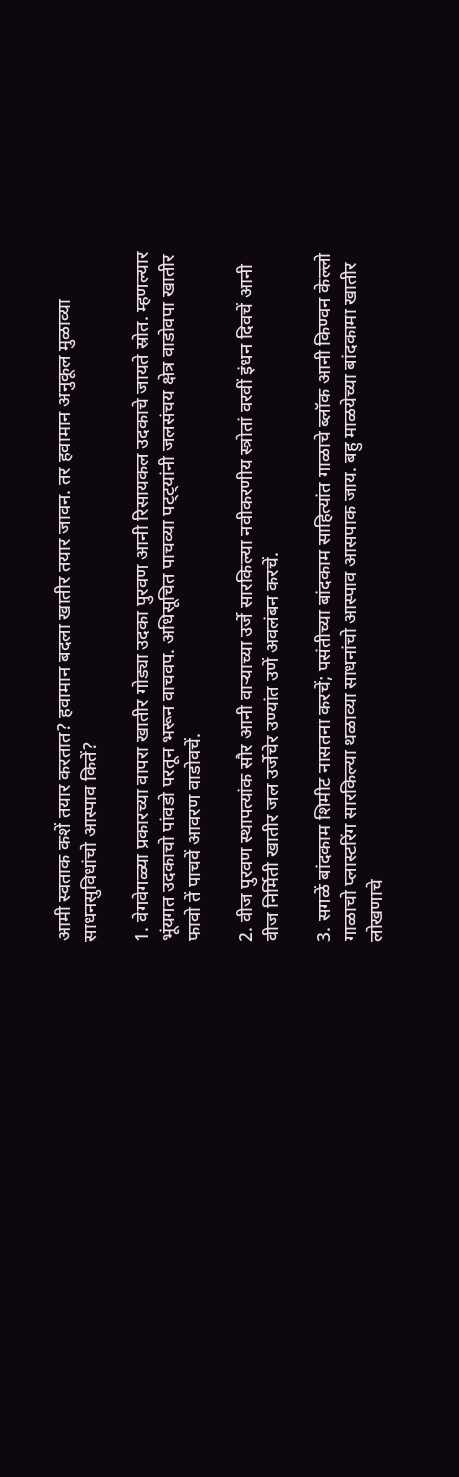आमी स्वताक कशें तयार करतात? हवामान बदला खातीर तयार जावन. तर हवामान अनुकूल मुळाव्या साधनसुविधांचो आस्पाव कितें?

1. वेगवेगळ्या प्रकारच्या वापरा खातीर गोड्या उदका पुरवण आनी रिसायकल उदकाचे जायते स्रोत. म्हणल्यार भूंयगत उदकाचो पांवडो परतून भरून वाचवप. अधिसूचित पाचव्या पट्ट्यांनी जलसंचय क्षेत्र वाडोवपा खातीर फावो तें पाचवें आवरण वाडोवचें.

2. वीज पुरवण स्थापत्यांक सौर आनी वाऱ्याच्या उर्जे सारकिल्या नवीकरणीय स्त्रोतां वरवीं इंधन दिवचें आनी वीज निर्मिती खातीर जल उर्जेचेर उण्यांत उणें अवलंबन करचें.

3. सगळें बांदकाम शिमीट नासतना करचें; पसंतीच्या बांदकाम साहित्यांत गाळाचे ब्लॉक आनी किण्वन केल्लो गाळाचो प्लास्टरिंग सारकिल्या थळाव्या साधनांचो आस्पाव आसपाक जाय. बहु माळयेच्या बांदकामा खातीर लोखणाचे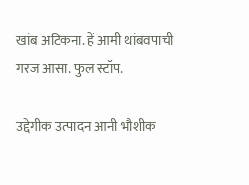खांब अटिकना. हें आमी थांबवपाची गरज आसा. फुल स्टॉप.

उद्देगीक उत्पादन आनी भौशीक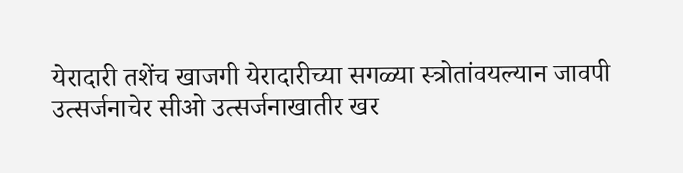येरादारी तशेंच खाजगी येरादारीच्या सगळ्या स्त्रोतांवयल्यान जावपी उत्सर्जनाचेर सीओ उत्सर्जनाखातीर खर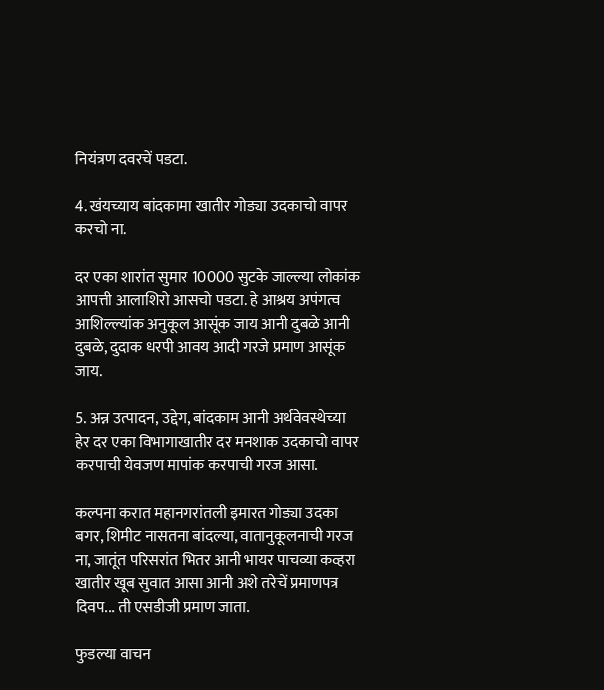नियंत्रण दवरचें पडटा.

4. खंयच्याय बांदकामा खातीर गोड्या उदकाचो वापर करचो ना.

दर एका शारांत सुमार 10000 सुटके जाल्ल्या लोकांक आपत्ती आलाशिरो आसचो पडटा. हे आश्रय अपंगत्व आशिल्ल्यांक अनुकूल आसूंक जाय आनी दुबळे आनी दुबळे, दुदाक धरपी आवय आदी गरजे प्रमाण आसूंक जाय.

5. अन्न उत्पादन, उद्देग, बांदकाम आनी अर्थवेवस्थेच्या हेर दर एका विभागाखातीर दर मनशाक उदकाचो वापर करपाची येवजण मापांक करपाची गरज आसा.

कल्पना करात महानगरांतली इमारत गोड्या उदका बगर, शिमीट नासतना बांदल्या, वातानुकूलनाची गरज ना, जातूंत परिसरांत भितर आनी भायर पाचव्या कव्हरा खातीर खूब सुवात आसा आनी अशे तरेचें प्रमाणपत्र दिवप... ती एसडीजी प्रमाण जाता.

फुडल्या वाचन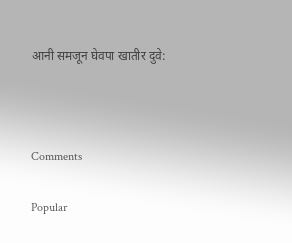आनी समजून घेवपा खातीर दुवे:



Comments

Popular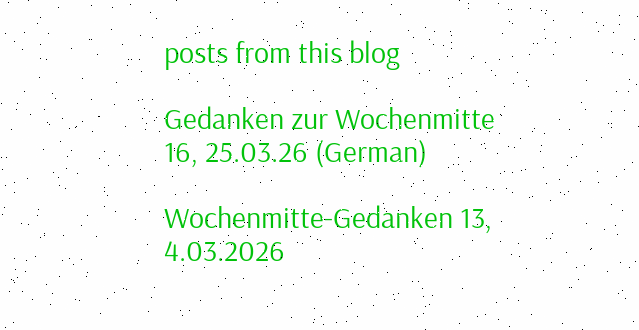posts from this blog

Gedanken zur Wochenmitte 16, 25.03.26 (German)

Wochenmitte-Gedanken 13, 4.03.2026